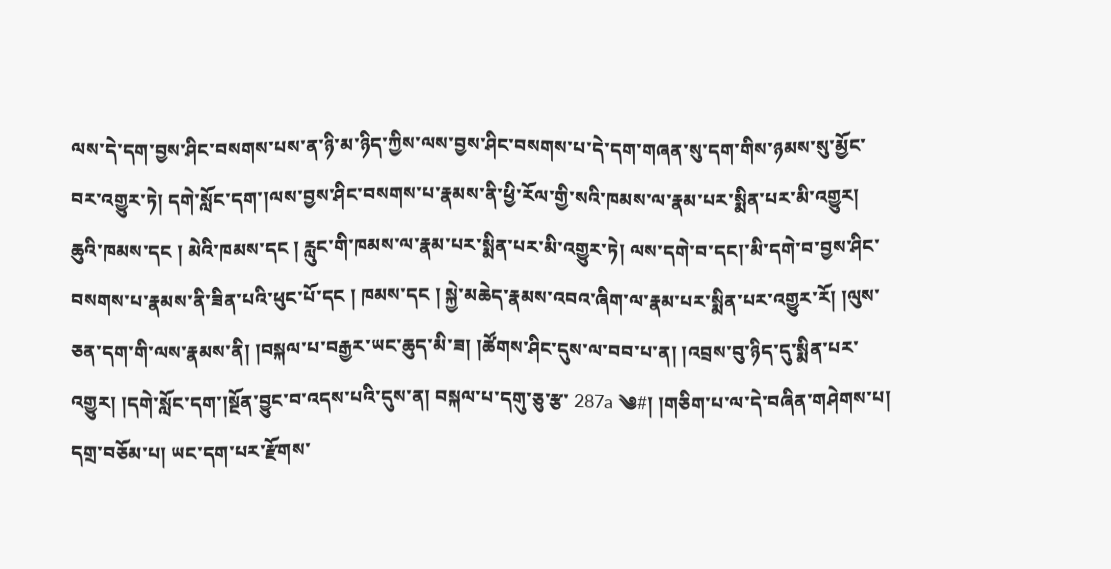ལས་དེ་དག་བྱས་ཤིང་བསགས་པས་ན་ཉི་མ་ཉིད་ཀྱིས་ལས་བྱས་ཤིང་བསགས་པ་དེ་དག་གཞན་སུ་དག་གིས་ཉམས་སུ་མྱོང་བར་འགྱུར་ཏེ། དགེ་སློང་དག་།ལས་བྱས་ཤིང་བསགས་པ་རྣམས་ནི་ཕྱི་རོལ་གྱི་སའི་ཁམས་ལ་རྣམ་པར་སྨིན་པར་མི་འགྱུར། ཆུའི་ཁམས་དང ། མེའི་ཁམས་དང ། རླུང་གི་ཁམས་ལ་རྣམ་པར་སྨིན་པར་མི་འགྱུར་ཏེ། ལས་དགེ་བ་དང།་མི་དགེ་བ་བྱས་ཤིང་བསགས་པ་རྣམས་ནི་ཟིན་པའི་ཕུང་པོ་དང ། ཁམས་དང ། སྐྱེ་མཆེད་རྣམས་འབའ་ཞིག་ལ་རྣམ་པར་སྨིན་པར་འགྱུར་རོ། །ལུས་ཅན་དག་གི་ལས་རྣམས་ནི། །བསྐལ་པ་བརྒྱར་ཡང་ཆུད་མི་ཟ། །ཚོགས་ཤིང་དུས་ལ་བབ་པ་ན། །འབྲས་བུ་ཉིད་དུ་སྨིན་པར་འགྱུར། །དགེ་སློང་དག་།སྔོན་བྱུང་བ་འདས་པའི་དུས་ན། བསྐལ་པ་དགུ་ཅུ་རྩ་ 287a ༄#། །གཅིག་པ་ལ་དེ་བཞིན་གཤེགས་པ། དགྲ་བཅོམ་པ། ཡང་དག་པར་རྫོགས་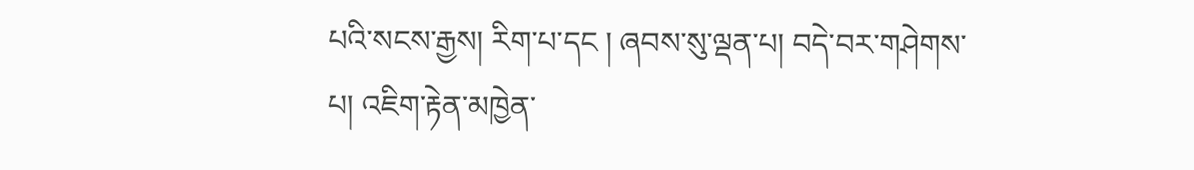པའི་སངས་རྒྱས། རིག་པ་དང ། ཞབས་སུ་ལྡན་པ། བདེ་བར་གཤེགས་པ། འཇིག་རྟེན་མཁྱེན་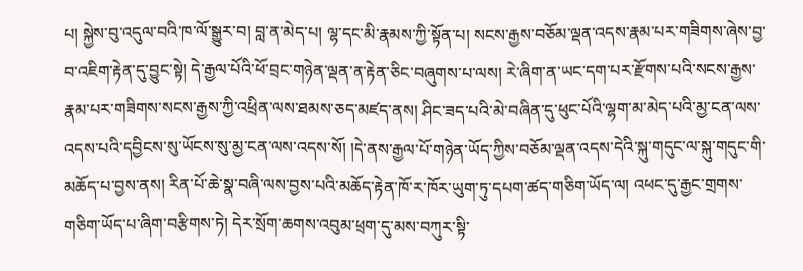པ། སྐྱེས་བུ་འདུལ་བའི་ཁ་ལོ་སྒྱུར་བ། བླ་ན་མེད་པ། ལྷ་དང་མི་རྣམས་ཀྱི་སྟོན་པ། སངས་རྒྱས་བཅོམ་ལྡན་འདས་རྣམ་པར་གཟིགས་ཞེས་བྱ་བ་འཇིག་རྟེན་དུ་བྱུང་སྟེ། དེ་རྒྱལ་པོའི་ཕོ་བྲང་གཉེན་ལྡན་ན་རྟེན་ཅིང་བཞུགས་པ་ལས། རེ་ཞིག་ན་ཡང་དག་པར་རྫོགས་པའི་སངས་རྒྱས་རྣམ་པར་གཟིགས་སངས་རྒྱས་ཀྱི་འཕྲིན་ལས་ཐམས་ཅད་མཛད་ནས། ཤིང་ཟད་པའི་མེ་བཞིན་དུ་ཕུང་པོའི་ལྷག་མ་མེད་པའི་མྱ་ངན་ལས་འདས་པའི་དབྱིངས་སུ་ཡོངས་སུ་མྱ་ངན་ལས་འདས་སོ། །དེ་ནས་རྒྱལ་པོ་གཉེན་ཡོད་ཀྱིས་བཅོམ་ལྡན་འདས་དེའི་སྐུ་གདུང་ལ་སྐུ་གདུང་གི་མཆོད་པ་བྱས་ནས། རིན་པོ་ཆེ་སྣ་བཞི་ལས་བྱས་པའི་མཆོད་རྟེན་ཁོ་ར་ཁོར་ཡུག་ཏུ་དཔག་ཚད་གཅིག་ཡོད་ལ། འཕང་དུ་རྒྱང་གྲགས་གཅིག་ཡོད་པ་ཞིག་བརྩིགས་ཏེ། དེར་སྲོག་ཆགས་འབུམ་ཕྲག་དུ་མས་བཀུར་སྟི་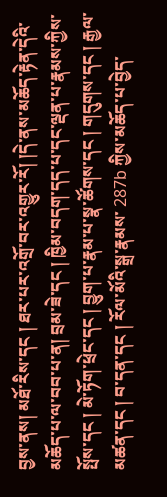བྱས་ནས། མཐོ་རིས་དང ། ཐར་པར་འགྲོ་བར་འགྱུར་རོ། །དེ་ནས་མཆོད་རྟེན་དེའི་མཆོད་པ་ལ་བབ་པ་ན། བྲམ་ཟེ་དང ། ཁྱིམ་བདག་དད་པ་དང་ལྡན་པ་རྣམས་ཀྱིས་སྤོས་དང ། མེ་ཏོག་ཕྲེང་དང ། བྱུག་པ་རྣམ་པ་སྣ་ཚོགས་དང ། གདུགས་དང ། རྒྱལ་མཚན་དང ། བ་དན་དང ། རོལ་མོའི་སྒྲ་རྣམས་ 287b ཀྱིས་མཆོད་པ་བྱེད་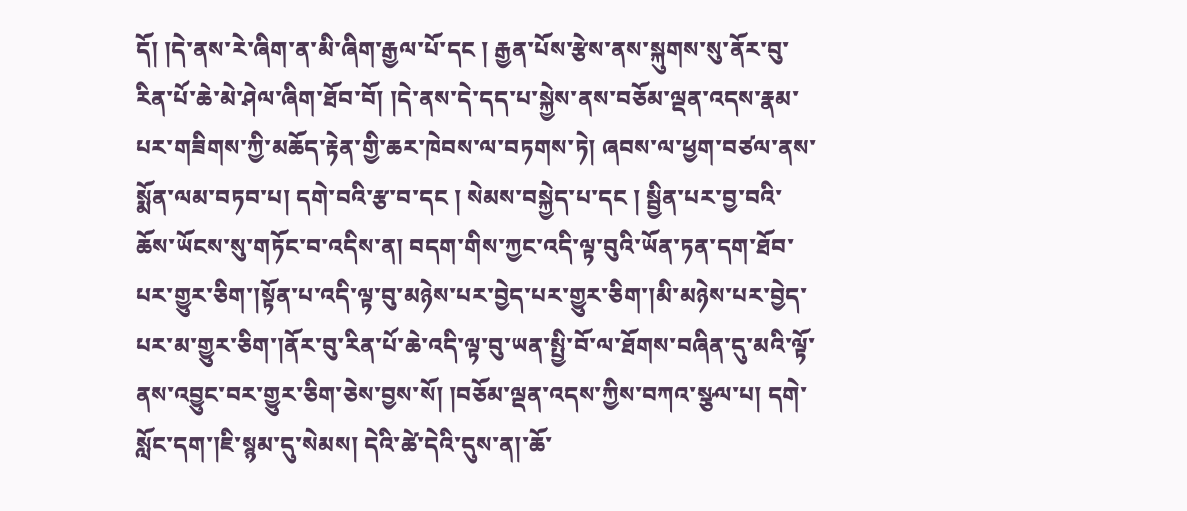དོ། །དེ་ནས་རེ་ཞིག་ན་མི་ཞིག་རྒྱལ་པོ་དང ། རྒྱན་པོས་རྩེས་ནས་སྐུགས་སུ་ནོར་བུ་རིན་པོ་ཆེ་མེ་ཤེལ་ཞིག་ཐོབ་བོ། །དེ་ནས་དེ་དད་པ་སྐྱེས་ནས་བཅོམ་ལྡན་འདས་རྣམ་པར་གཟིགས་ཀྱི་མཆོད་རྟེན་གྱི་ཆར་ཁེབས་ལ་བཏགས་ཏེ། ཞབས་ལ་ཕྱག་བཙལ་ནས་སྨོན་ལམ་བཏབ་པ། དགེ་བའི་རྩ་བ་དང ། སེམས་བསྐྱེད་པ་དང ། སྦྱིན་པར་བྱ་བའི་ཆོས་ཡོངས་སུ་གཏོང་བ་འདིས་ན། བདག་གིས་ཀྱང་འདི་ལྟ་བུའི་ཡོན་ཏན་དག་ཐོབ་པར་གྱུར་ཅིག་།སྟོན་པ་འདི་ལྟ་བུ་མཉེས་པར་བྱེད་པར་གྱུར་ཅིག་།མི་མཉེས་པར་བྱེད་པར་མ་གྱུར་ཅིག་།ནོར་བུ་རིན་པོ་ཆེ་འདི་ལྟ་བུ་ཡན་སྤྱི་བོ་ལ་ཐོགས་བཞིན་དུ་མའི་ལྟོ་ནས་འབྱུང་བར་གྱུར་ཅིག་ཅེས་བྱས་སོ། །བཅོམ་ལྡན་འདས་ཀྱིས་བཀའ་སྩལ་པ། དགེ་སློང་དག་།ཇི་སྙམ་དུ་སེམས། དེའི་ཚེ་དེའི་དུས་ན།་ཆོ་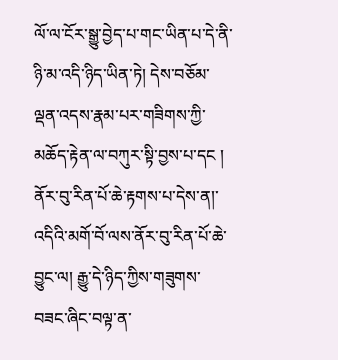ལོ་ལ་ངོར་སྒྱུ་བྱེད་པ་གང་ཡིན་པ་དེ་ནི་ཉི་མ་འདི་ཉིད་ཡིན་ཏེ། དེས་བཅོམ་ལྡན་འདས་རྣམ་པར་གཟིགས་ཀྱི་མཆོད་རྟེན་ལ་བཀུར་སྟི་བྱས་པ་དང ། ནོར་བུ་རིན་པོ་ཆེ་རྟགས་པ་དེས་ན།་འདིའི་མགོ་བོ་ལས་ནོར་བུ་རིན་པོ་ཆེ་བྱུང་ལ། རྒྱུ་དེ་ཉིད་ཀྱིས་གཟུགས་བཟང་ཞིང་བལྟ་ན་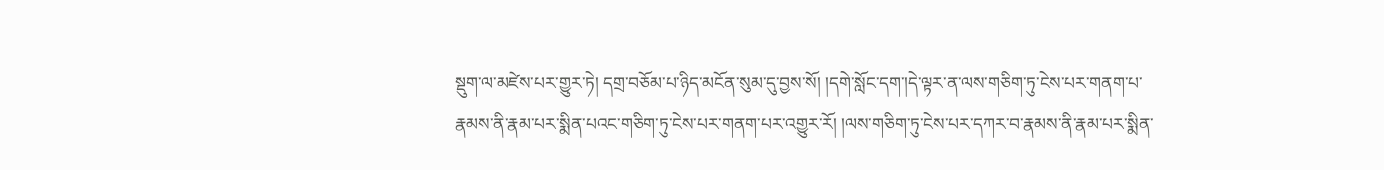སྡུག་ལ་མཛེས་པར་གྱུར་ཏེ། དགྲ་བཅོམ་པ་ཉིད་མངོན་སུམ་དུ་བྱས་སོ། །དགེ་སློང་དག་།དེ་ལྟར་ན་ལས་གཅིག་ཏུ་ངེས་པར་གནག་པ་རྣམས་ནི་རྣམ་པར་སྨིན་པའང་གཅིག་ཏུ་ངེས་པར་གནག་པར་འགྱུར་རོ། །ལས་གཅིག་ཏུ་ངེས་པར་དཀར་བ་རྣམས་ནི་རྣམ་པར་སྨིན་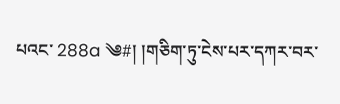པའང་ 288a ༄#། །གཅིག་ཏུ་ངེས་པར་དཀར་བར་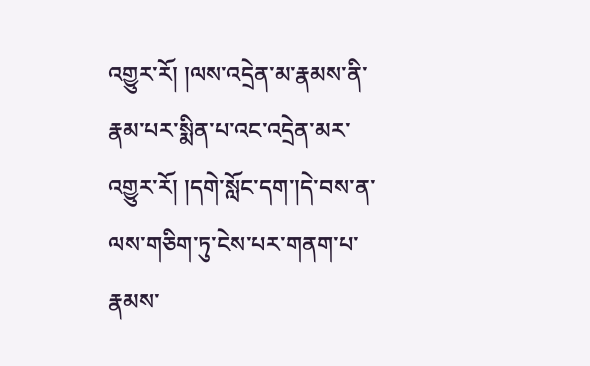འགྱུར་རོ། །ལས་འདྲེན་མ་རྣམས་ནི་རྣམ་པར་སྨིན་པ་འང་འདྲེན་མར་འགྱུར་རོ། །དགེ་སློང་དག་།དེ་བས་ན་ལས་གཅིག་ཏུ་ངེས་པར་གནག་པ་རྣམས་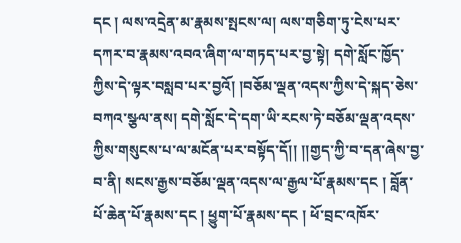དང ། ལས་འདྲེན་མ་རྣམས་སྤངས་ལ། ལས་གཅིག་ཏུ་ངེས་པར་དཀར་བ་རྣམས་འབའ་ཞིག་ལ་གཏད་པར་བྱ་སྟེ། དགེ་སློང་ཁྱོད་ཀྱིས་དེ་ལྟར་བསླབ་པར་བྱའོ། །བཅོམ་ལྡན་འདས་ཀྱིས་དེ་སྐད་ཅེས་བཀའ་སྩལ་ནས། དགེ་སློང་དེ་དག་ཡི་རངས་ཏེ་བཅོམ་ལྡན་འདས་ཀྱིས་གསུངས་པ་ལ་མངོན་པར་བསྟོད་དོ།། །།གྱད་ཀྱི་བ་དན་ཞེས་བྱ་བ་ནི། སངས་རྒྱས་བཅོམ་ལྡན་འདས་ལ་རྒྱལ་པོ་རྣམས་དང ། བློན་པོ་ཆེན་པོ་རྣམས་དང ། ཕྱུག་པོ་རྣམས་དང ། ཕོ་བྲང་འཁོར་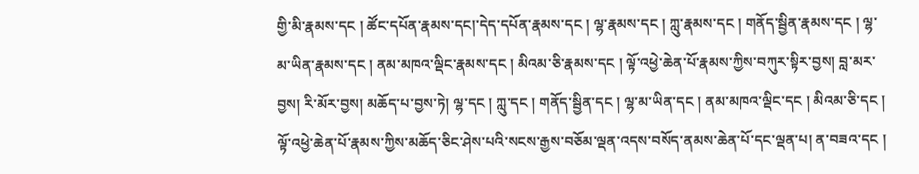གྱི་མི་རྣམས་དང ། ཚོང་དཔོན་རྣམས་དང།་དེད་དཔོན་རྣམས་དང ། ལྷ་རྣམས་དང ། ཀླུ་རྣམས་དང ། གནོད་སྦྱིན་རྣམས་དང ། ལྷ་མ་ཡིན་རྣམས་དང ། ནམ་མཁའ་ལྡིང་རྣམས་དང ། མིའམ་ཅི་རྣམས་དང ། ལྟོ་འཕྱེ་ཆེན་པོ་རྣམས་ཀྱིས་བཀུར་སྟིར་བྱས། བླ་མར་བྱས། རི་མོར་བྱས། མཆོད་པ་བྱས་ཏེ། ལྷ་དང ། ཀླུ་དང ། གནོད་སྦྱིན་དང ། ལྷ་མ་ཡིན་དང ། ནམ་མཁའ་ལྡིང་དང ། མིའམ་ཅི་དང ། ལྟོ་འཕྱེ་ཆེན་པོ་རྣམས་ཀྱིས་མཆོད་ཅིང་ཤེས་པའི་སངས་རྒྱས་བཅོམ་ལྡན་འདས་བསོད་ནམས་ཆེན་པོ་དང་ལྡན་པ། ན་བཟའ་དང །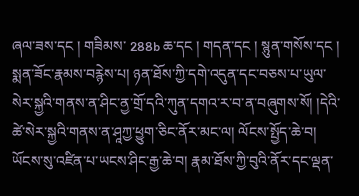ཞལ་ཟས་དང ། གཟིམས་ 288b ཆ་དང ། གདན་དང ། སྙུན་གསོས་དང ། སྨན་ཟོང་རྣམས་བརྙེས་པ། ཉན་ཐོས་ཀྱི་དགེ་འདུན་དང་བཅས་པ་ཡུལ་སེར་སྐྱའི་གནས་ན་ཤིང་ནྱ་གྲོ་དའི་ཀུན་དགའ་ར་བ་ན་བཞུགས་སོ། །དེའི་ཚེ་སེར་སྐྱའི་གནས་ན་ཤཱཀྱ་ཕྱུག་ཅིང་ནོར་མང་ལ། ལོངས་སྤྱོད་ཆེ་བ། ཡོངས་སུ་འཛིན་པ་ཡངས་ཤིང་རྒྱ་ཆེ་བ། རྣམ་ཐོས་ཀྱི་བུའི་ནོར་དང་ལྡན་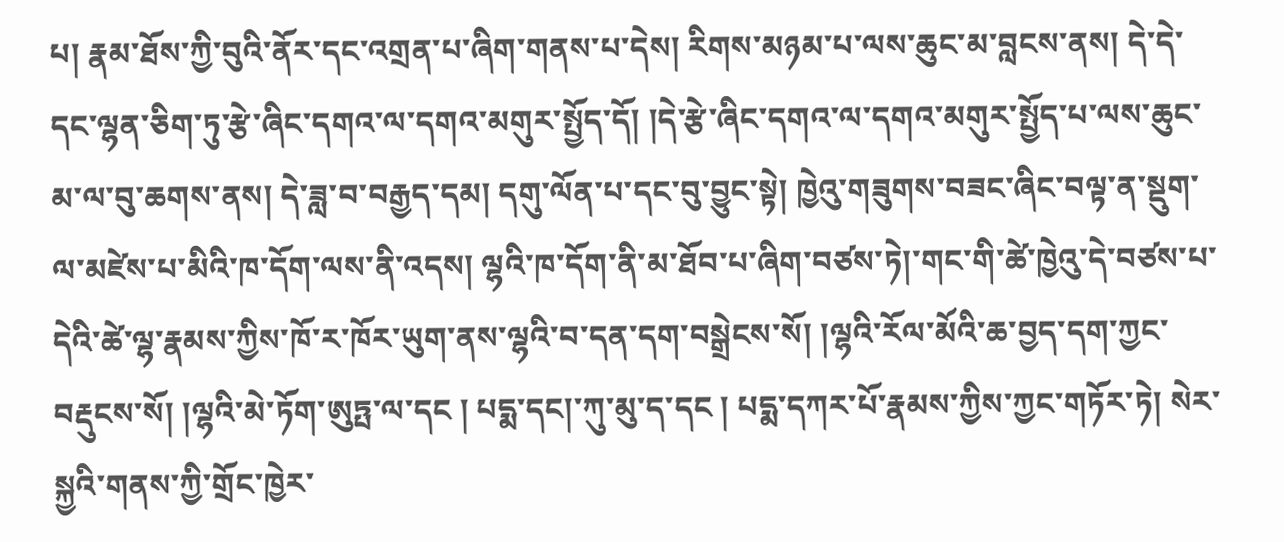པ། རྣམ་ཐོས་ཀྱི་བུའི་ནོར་དང་འགྲན་པ་ཞིག་གནས་པ་དེས། རིགས་མཉམ་པ་ལས་ཆུང་མ་བླངས་ནས། དེ་དེ་དང་ལྷན་ཅིག་ཏུ་རྩེ་ཞིང་དགའ་ལ་དགའ་མགུར་སྤྱོད་དོ། །དེ་རྩེ་ཞིང་དགའ་ལ་དགའ་མགུར་སྤྱོད་པ་ལས་ཆུང་མ་ལ་བུ་ཆགས་ནས། དེ་ཟླ་བ་བརྒྱད་དམ། དགུ་ལོན་པ་དང་བུ་བྱུང་སྟེ། ཁྱེའུ་གཟུགས་བཟང་ཞིང་བལྟ་ན་སྡུག་ལ་མཛེས་པ་མིའི་ཁ་དོག་ལས་ནི་འདས། ལྷའི་ཁ་དོག་ནི་མ་ཐོབ་པ་ཞིག་བཙས་ཏེ།་གང་གི་ཚེ་ཁྱེའུ་དེ་བཙས་པ་དེའི་ཚེ་ལྷ་རྣམས་ཀྱིས་ཁོ་ར་ཁོར་ཡུག་ནས་ལྷའི་བ་དན་དག་བསྒྲེངས་སོ། །ལྷའི་རོལ་མོའི་ཆ་བྱད་དག་ཀྱང་བརྡུངས་སོ། །ལྷའི་མེ་ཏོག་ཨུཏྤ་ལ་དང ། པདྨ་དང།་ཀུ་མུ་ད་དང ། པདྨ་དཀར་པོ་རྣམས་ཀྱིས་ཀྱང་གཏོར་ཏེ། སེར་སྐྱའི་གནས་ཀྱི་གྲོང་ཁྱེར་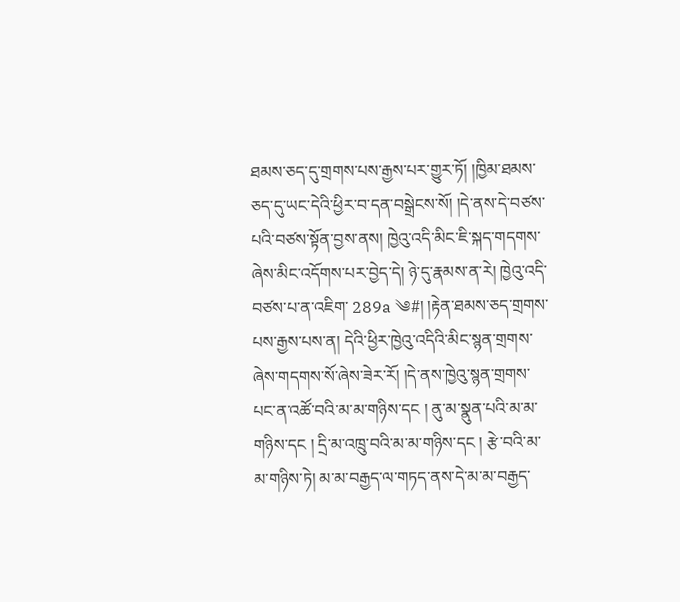ཐམས་ཅད་དུ་གྲགས་པས་རྒྱས་པར་གྱུར་ཏོ། །ཁྱིམ་ཐམས་ཅད་དུ་ཡང་དེའི་ཕྱིར་བ་དན་བསྒྲེངས་སོ། །དེ་ནས་དེ་བཙས་པའི་བཙས་སྟོན་བྱས་ནས། ཁྱེའུ་འདི་མིང་ཇི་སྐད་གདགས་ཞེས་མིང་འདོགས་པར་བྱེད་དེ། ཉེ་དུ་རྣམས་ན་རེ། ཁྱེའུ་འདི་བཙས་པ་ན་འཇིག་ 289a ༄#། །རྟེན་ཐམས་ཅད་གྲགས་པས་རྒྱས་པས་ན། དེའི་ཕྱིར་ཁྱེའུ་འདིའི་མིང་སྙན་གྲགས་ཞེས་གདགས་སོ་ཞེས་ཟེར་རོ། །དེ་ནས་ཁྱེའུ་སྙན་གྲགས་པང་ན་འཚོ་བའི་མ་མ་གཉིས་དང ། ནུ་མ་སྣུན་པའི་མ་མ་གཉིས་དང ། དྲི་མ་འཁྲུ་བའི་མ་མ་གཉིས་དང ། རྩེ་བའི་མ་མ་གཉིས་ཏེ། མ་མ་བརྒྱད་ལ་གཏད་ནས་དེ་མ་མ་བརྒྱད་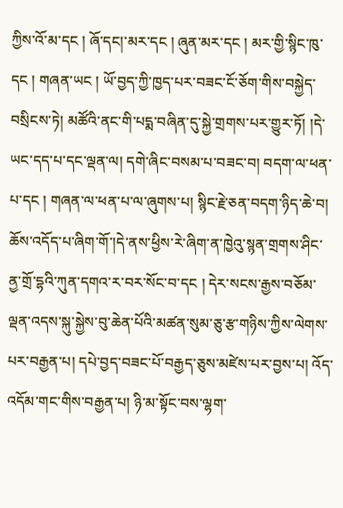ཀྱིས་འོ་མ་དང ། ཞོ་དང།་མར་དང ། ཞུན་མར་དང ། མར་གྱི་སྙིང་ཁུ་དང ། གཞན་ཡང ། ཡོ་བྱད་ཀྱི་ཁྱད་པར་བཟང་ངོ་ཅོག་གིས་བསྐྱེད་བསྲིངས་ཏེ། མཚོའི་ནང་གི་པདྨ་བཞིན་དུ་སྐྱེ་གྲགས་པར་གྱུར་ཏོ། །དེ་ཡང་དད་པ་དང་ལྡན་ལ། དགེ་ཞིང་བསམ་པ་བཟང་བ། བདག་ལ་ཕན་པ་དང ། གཞན་ལ་ཕན་པ་ལ་ཞུགས་པ། སྙིང་རྗེ་ཅན་བདག་ཉིད་ཆེ་བ། ཆོས་འདོད་པ་ཞིག་གོ་།དེ་ནས་ཕྱིས་རེ་ཞིག་ན་ཁྱེའུ་སྙན་གྲགས་ཤིང་ནྱ་གྲོ་དྷའི་ཀུན་དགའ་ར་བར་སོང་བ་དང ། དེར་སངས་རྒྱས་བཅོམ་ལྡན་འདས་སྐུ་སྐྱེས་བུ་ཆེན་པོའི་མཚན་སུམ་ཅུ་རྩ་གཉིས་ཀྱིས་ལེགས་པར་བརྒྱན་པ། དཔེ་བྱད་བཟང་པོ་བརྒྱད་ཅུས་མཛེས་པར་བྱས་པ། འོད་འདོམ་གང་གིས་བརྒྱན་པ། ཉི་མ་སྟོང་བས་ལྷག་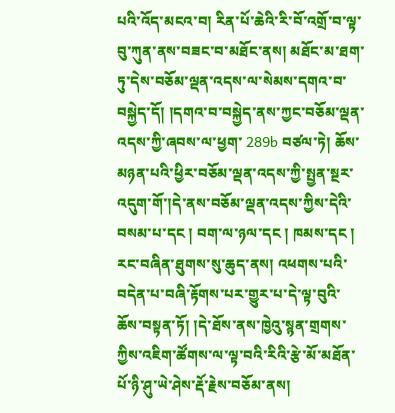པའི་འོད་མངའ་བ། རིན་པོ་ཆེའི་རི་བོ་འགྲོ་བ་ལྟ་བུ་ཀུན་ནས་བཟང་བ་མཐོང་ནས། མཐོང་མ་ཐག་ཏུ་དེས་བཅོམ་ལྡན་འདས་ལ་སེམས་དགའ་བ་བསྐྱེད་དོ། །དགའ་བ་བསྐྱེད་ནས་ཀྱང་བཅོམ་ལྡན་འདས་ཀྱི་ཞབས་ལ་ཕྱག་ 289b བཙལ་ཏེ། ཆོས་མཉན་པའི་ཕྱིར་བཅོམ་ལྡན་འདས་ཀྱི་སྤྱན་སྔར་འདུག་གོ་།དེ་ནས་བཅོམ་ལྡན་འདས་ཀྱིས་དེའི་བསམ་པ་དང ། བག་ལ་ཉལ་དང ། ཁམས་དང ། རང་བཞིན་ཐུགས་སུ་ཆུད་ནས། འཕགས་པའི་བདེན་པ་བཞི་རྟོགས་པར་གྱུར་པ་དེ་ལྟ་བུའི་ཆོས་བསྟན་ཏོ། །དེ་ཐོས་ནས་ཁྱེའུ་སྙན་གྲགས་ཀྱིས་འཇིག་ཚོགས་ལ་ལྟ་བའི་རིའི་རྩེ་མོ་མཐོན་པོ་ཉི་ཤུ་ཡེ་ཤེས་རྡོ་རྗེས་བཅོམ་ནས།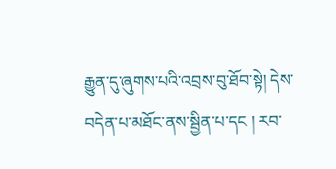རྒྱུན་དུ་ཞུགས་པའི་འབྲས་བུ་ཐོབ་སྟེ། དེས་བདེན་པ་མཐོང་ནས་སྦྱིན་པ་དང ། རབ་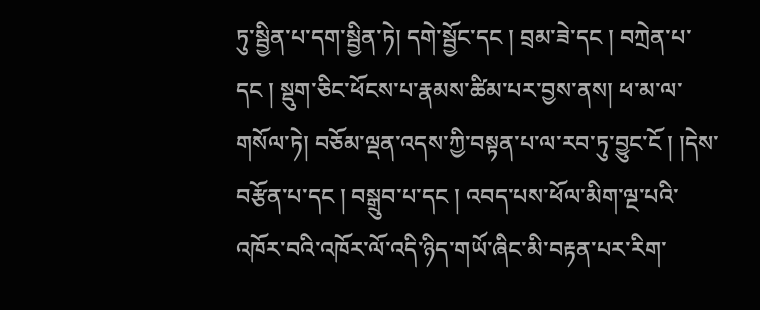ཏུ་སྦྱིན་པ་དག་སྦྱིན་ཏེ། དགེ་སྦྱོང་དང ། བྲམ་ཟེ་དང ། བཀྲེན་པ་དང ། སྡུག་ཅིང་ཕོངས་པ་རྣམས་ཚིམ་པར་བྱས་ནས། ཕ་མ་ལ་གསོལ་ཏེ། བཅོམ་ལྡན་འདས་ཀྱི་བསྟན་པ་ལ་རབ་ཏུ་བྱུང་ངོ ། །དེས་བརྩོན་པ་དང ། བསྒྲུབ་པ་དང ། འབད་པས་ཕོལ་མིག་ལྔ་པའི་འཁོར་བའི་འཁོར་ལོ་འདི་ཉིད་གཡོ་ཞིང་མི་བརྟན་པར་རིག་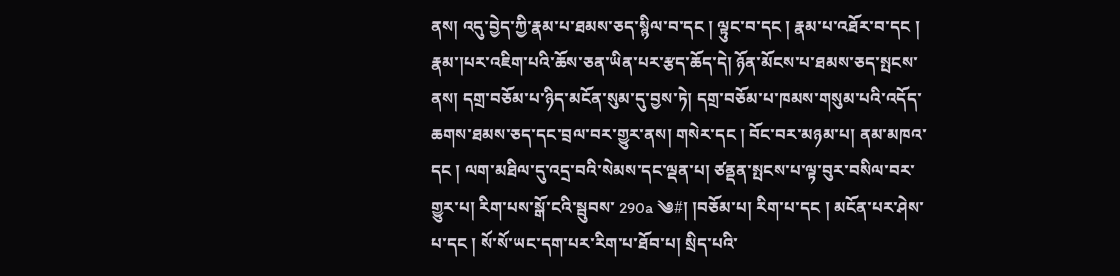ནས། འདུ་བྱེད་ཀྱི་རྣམ་པ་ཐམས་ཅད་སྙིལ་བ་དང ། ལྟུང་བ་དང ། རྣམ་པ་འཐོར་བ་དང ། རྣམ་།པར་འཇིག་པའི་ཆོས་ཅན་ཡིན་པར་རྩད་ཆོད་དེ། ཉོན་མོངས་པ་ཐམས་ཅད་སྤངས་ནས། དགྲ་བཅོམ་པ་ཉིད་མངོན་སུམ་དུ་བྱས་ཏེ། དགྲ་བཅོམ་པ་ཁམས་གསུམ་པའི་འདོད་ཆགས་ཐམས་ཅད་དང་བྲལ་བར་གྱུར་ནས། གསེར་དང ། བོང་བར་མཉམ་པ། ནམ་མཁའ་དང ། ལག་མཐིལ་དུ་འདྲ་བའི་སེམས་དང་ལྡན་པ། ཙནྡན་སྤངས་པ་ལྟ་བུར་བསིལ་བར་གྱུར་པ། རིག་པས་སྒོ་ངའི་སྦུབས་ 290a ༄#། །བཅོམ་པ། རིག་པ་དང ། མངོན་པར་ཤེས་པ་དང ། སོ་སོ་ཡང་དག་པར་རིག་པ་ཐོབ་པ། སྲིད་པའི་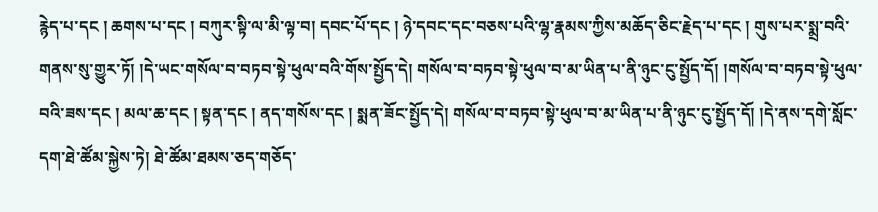རྙེད་པ་དང ། ཆགས་པ་དང ། བཀུར་སྟི་ལ་མི་ལྟ་བ། དབང་པོ་དང ། ཉེ་དབང་དང་བཅས་པའི་ལྷ་རྣམས་ཀྱིས་མཆོད་ཅིང་རྗེད་པ་དང ། གུས་པར་སྨྲ་བའི་གནས་སུ་གྱུར་ཏོ། །དེ་ཡང་གསོལ་བ་བཏབ་སྟེ་ཕུལ་བའི་གོས་སྤྱོད་དེ། གསོལ་བ་བཏབ་སྟེ་ཕུལ་བ་མ་ཡིན་པ་ནི་ཉུང་ངུ་སྤྱོད་དོ། །གསོལ་བ་བཏབ་སྟེ་ཕུལ་བའི་ཟས་དང ། མལ་ཆ་དང ། སྟན་དང ། ནད་གསོས་དང ། སྨན་ཟོང་སྤྱོད་དེ། གསོལ་བ་བཏབ་སྟེ་ཕུལ་བ་མ་ཡིན་པ་ནི་ཉུང་ངུ་སྤྱོད་དོ། །དེ་ནས་དགེ་སློང་དག་ཐེ་ཚོམ་སྐྱེས་ཏེ། ཐེ་ཚོམ་ཐམས་ཅད་གཅོད་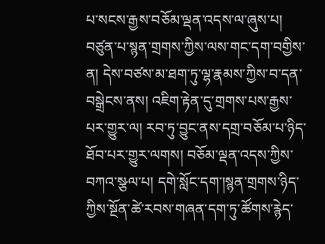པ་སངས་རྒྱས་བཅོམ་ལྡན་འདས་ལ་ཞུས་པ། བཙུན་པ་སྙན་གྲགས་ཀྱིས་ལས་གང་དག་བགྱིས་ན། དེས་བཙས་མ་ཐག་ཏུ་ལྷ་རྣམས་ཀྱིས་བ་དན་བསྒྲེངས་ནས། འཇིག་རྟེན་དུ་གྲགས་པས་རྒྱས་པར་གྱུར་ལ། རབ་ཏུ་བྱུང་ནས་དགྲ་བཅོམ་པ་ཉིད་ཐོབ་པར་གྱུར་ལགས། བཅོམ་ལྡན་འདས་ཀྱིས་བཀའ་སྩལ་པ། དགེ་སློང་དག་།སྙན་གྲགས་ཉིད་ཀྱིས་སྔོན་ཚེ་རབས་གཞན་དག་ཏུ་ཚོགས་རྙེད་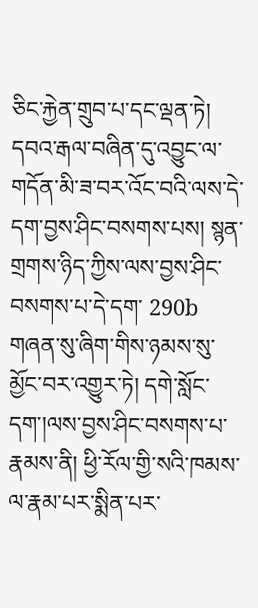ཅིང་རྐྱེན་གྲུབ་པ་དང་ལྡན་ཏེ། དབའ་རྒལ་བཞིན་དུ་འབྱུང་ལ་གདོན་མི་ཟ་བར་འོང་བའི་ལས་དེ་དག་བྱས་ཤིང་བསགས་པས། སྙན་གྲགས་ཉིད་ཀྱིས་ལས་བྱས་ཤིང་བསགས་པ་དེ་དག་ 290b གཞན་སུ་ཞིག་གིས་ཉམས་སུ་མྱོང་བར་འགྱུར་ཏེ། དགེ་སློང་དག་།ལས་བྱས་ཤིང་བསགས་པ་རྣམས་ནི། ཕྱི་རོལ་གྱི་སའི་ཁམས་ལ་རྣམ་པར་སྨིན་པར་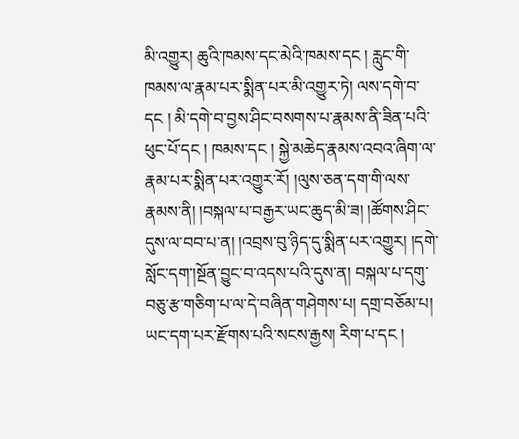མི་འགྱུར། ཆུའི་ཁམས་དང་མེའི་ཁམས་དང ། རླུང་གི་ཁམས་ལ་རྣམ་པར་སྨིན་པར་མི་འགྱུར་ཏེ། ལས་དགེ་བ་དང ། མི་དགེ་བ་བྱས་ཤིང་བསགས་པ་རྣམས་ནི་ཟིན་པའི་ཕུང་པོ་དང ། ཁམས་དང ། སྐྱེ་མཆེད་རྣམས་འབའ་ཞིག་ལ་རྣམ་པར་སྨིན་པར་འགྱུར་རོ། །ལུས་ཅན་དག་གི་ལས་རྣམས་ནི། །བསྐལ་པ་བརྒྱར་ཡང་ཆུད་མི་ཟ། །ཚོགས་ཤིང་དུས་ལ་བབ་པ་ན། །འབྲས་བུ་ཉིད་དུ་སྨིན་པར་འགྱུར། །དགེ་སློང་དག་།སྔོན་བྱུང་བ་འདས་པའི་དུས་ན། བསྐལ་པ་དགུ་བཅུ་རྩ་གཅིག་པ་ལ་དེ་བཞིན་གཤེགས་པ། དགྲ་བཅོམ་པ། ཡང་དག་པར་རྫོགས་པའི་སངས་རྒྱས། རིག་པ་དང །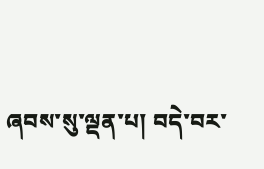ཞབས་སུ་ལྡན་པ། བདེ་བར་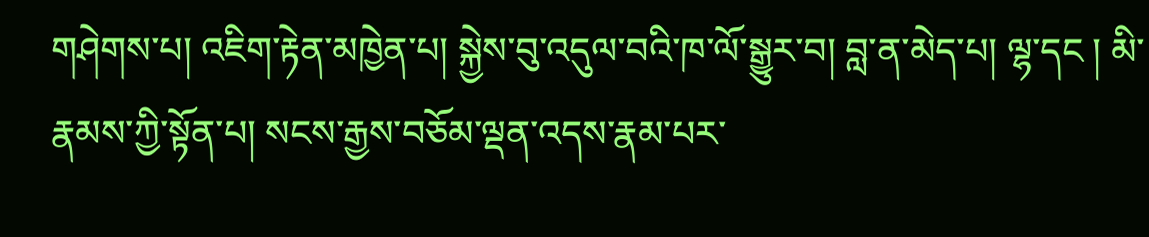གཤེགས་པ། འཇིག་རྟེན་མཁྱེན་པ། སྐྱེས་བུ་འདུལ་བའི་ཁ་ལོ་སྒྱུར་བ། བླ་ན་མེད་པ། ལྷ་དང ། མི་རྣམས་ཀྱི་སྟོན་པ། སངས་རྒྱས་བཅོམ་ལྡན་འདས་རྣམ་པར་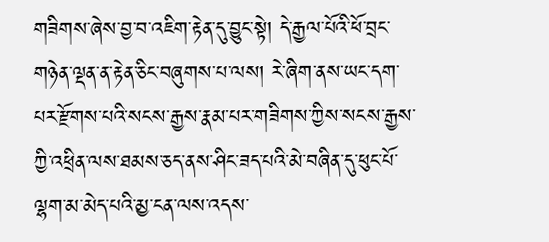གཟིགས་ཞེས་བྱ་བ་འཇིག་རྟེན་དུ་བྱུང་སྟེ། དེ་རྒྱལ་པོའི་ཕོ་བྲང་གཉེན་ལྡན་ན་རྟེན་ཅིང་བཞུགས་པ་ལས། རེ་ཞིག་ནས་ཡང་དག་པར་རྫོགས་པའི་སངས་རྒྱས་རྣམ་པར་གཟིགས་ཀྱིས་སངས་རྒྱས་ཀྱི་འཕྲིན་ལས་ཐམས་ཅད་ནས་ཤིང་ཟད་པའི་མེ་བཞིན་དུ་ཕུང་པོ་ལྷག་མ་མེད་པའི་མྱ་ངན་ལས་འདས་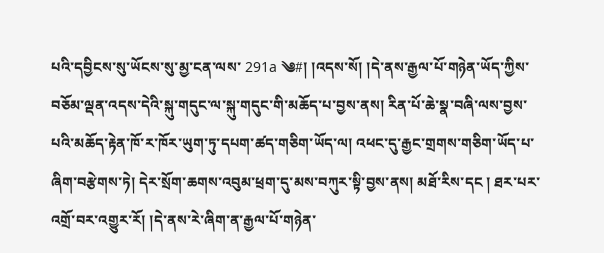པའི་དབྱིངས་སུ་ཡོངས་སུ་མྱ་ངན་ལས་ 291a ༄#། །འདས་སོ། །དེ་ནས་རྒྱལ་པོ་གཉེན་ཡོད་ཀྱིས་བཅོམ་ལྡན་འདས་དེའི་སྐུ་གདུང་ལ་སྐུ་གདུང་གི་མཆོད་པ་བྱས་ནས། རིན་པོ་ཆེ་སྣ་བཞི་ལས་བྱས་པའི་མཆོད་རྟེན་ཁོ་ར་ཁོར་ཡུག་ཏུ་དཔག་ཚད་གཅིག་ཡོད་ལ། འཕང་དུ་རྒྱང་གྲགས་གཅིག་ཡོད་པ་ཞིག་བརྩེགས་ཏེ། དེར་སྲོག་ཆགས་འབུམ་ཕྲག་དུ་མས་བཀུར་སྟི་བྱས་ནས། མཐོ་རིས་དང ། ཐར་པར་འགྲོ་བར་འགྱུར་རོ། །དེ་ནས་རེ་ཞིག་ན་རྒྱལ་པོ་གཉེན་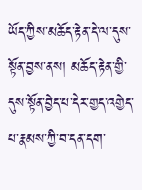ཡོད་ཀྱིས་མཆོད་རྟེན་དེ་ལ་དུས་སྟོན་བྱས་ནས། མཆོད་རྟེན་གྱི་དུས་སྟོན་བྱེད་པ་དེར་གྱད་འགྱེད་པ་རྣམས་ཀྱི་བ་དན་དག་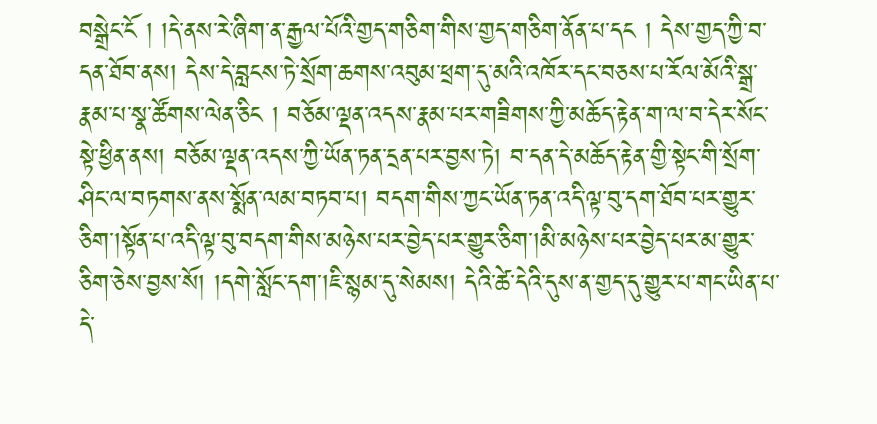བསྒྲེང་ངོ ། །དེ་ནས་རེ་ཞིག་ན་རྒྱལ་པོའི་གྱད་གཅིག་གིས་གྱད་གཅིག་ནོན་པ་དང ། དེས་གྱད་ཀྱི་བ་དན་ཐོབ་ནས། དེས་དེ་བླངས་ཏེ་སྲོག་ཆགས་འབུམ་ཕྲག་དུ་མའི་འཁོར་དང་བཅས་པ་རོལ་མོའི་སྒྲ་རྣམ་པ་སྣ་ཚོགས་ལེན་ཅིང ། བཅོམ་ལྡན་འདས་རྣམ་པར་གཟིགས་ཀྱི་མཆོད་རྟེན་ག་ལ་བ་དེར་སོང་སྟེ་ཕྱིན་ནས། བཅོམ་ལྡན་འདས་ཀྱི་ཡོན་ཏན་དྲན་པར་བྱས་ཏེ། བ་དན་དེ་མཆོད་རྟེན་གྱི་སྟེང་གི་སྲོག་ཤིང་ལ་བཏགས་ནས་སྨོན་ལམ་བཏབ་པ། བདག་གིས་ཀྱང་ཡོན་ཏན་འདི་ལྟ་བུ་དག་ཐོབ་པར་གྱུར་ཅིག་།སྟོན་པ་འདི་ལྟ་བུ་བདག་གིས་མཉེས་པར་བྱེད་པར་གྱུར་ཅིག་།མི་མཉེས་པར་བྱེད་པར་མ་གྱུར་ཅིག་ཅེས་བྱས་སོ། །དགེ་སློང་དག་།ཇི་སྙམ་དུ་སེམས། དེའི་ཚེ་དེའི་དུས་ན་གྱད་དུ་གྱུར་པ་གང་ཡིན་པ་དེ་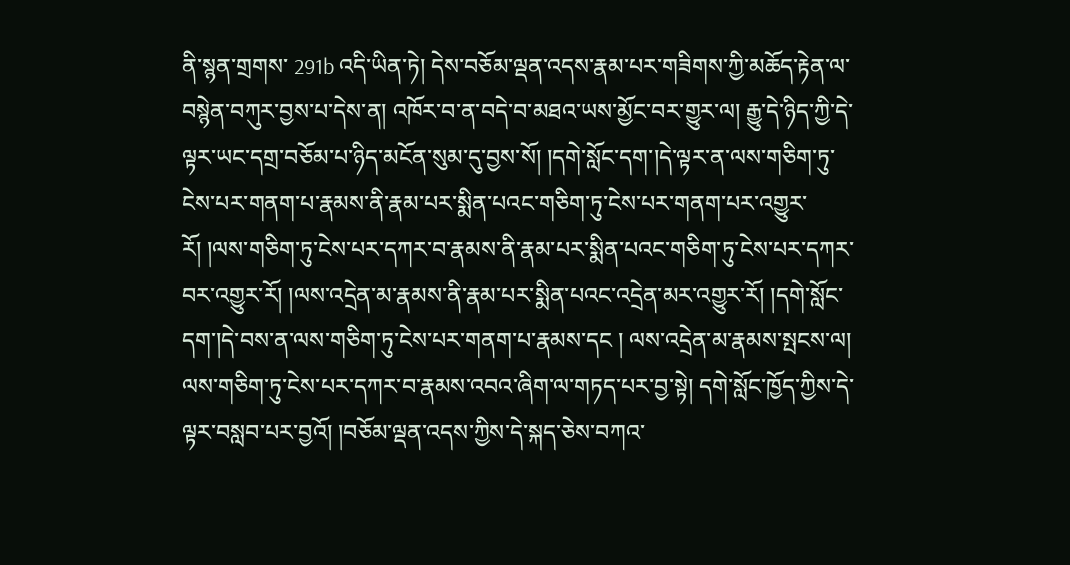ནི་སྙན་གྲགས་ 291b འདི་ཡིན་ཏེ། དེས་བཅོམ་ལྡན་འདས་རྣམ་པར་གཟིགས་ཀྱི་མཆོད་རྟེན་ལ་བསྙེན་བཀུར་བྱས་པ་དེས་ན། འཁོར་བ་ན་བདེ་བ་མཐའ་ཡས་མྱོང་བར་གྱུར་ལ། རྒྱུ་དེ་ཉིད་ཀྱི་དེ་ལྟར་ཡང་དགྲ་བཅོམ་པ་ཉིད་མངོན་སུམ་དུ་བྱས་སོ། །དགེ་སློང་དག་།དེ་ལྟར་ན་ལས་གཅིག་ཏུ་ངེས་པར་གནག་པ་རྣམས་ནི་རྣམ་པར་སྨིན་པའང་གཅིག་ཏུ་ངེས་པར་གནག་པར་འགྱུར་རོ། །ལས་གཅིག་ཏུ་ངེས་པར་དཀར་བ་རྣམས་ནི་རྣམ་པར་སྨིན་པའང་གཅིག་ཏུ་ངེས་པར་དཀར་བར་འགྱུར་རོ། །ལས་འདྲེན་མ་རྣམས་ནི་རྣམ་པར་སྨིན་པའང་འདྲེན་མར་འགྱུར་རོ། །དགེ་སློང་དག་།དེ་བས་ན་ལས་གཅིག་ཏུ་ངེས་པར་གནག་པ་རྣམས་དང ། ལས་འདྲེན་མ་རྣམས་སྤངས་ལ། ལས་གཅིག་ཏུ་ངེས་པར་དཀར་བ་རྣམས་འབའ་ཞིག་ལ་གཏད་པར་བྱ་སྟེ། དགེ་སློང་ཁྱོད་ཀྱིས་དེ་ལྟར་བསླབ་པར་བྱའོ། །བཅོམ་ལྡན་འདས་ཀྱིས་དེ་སྐད་ཅེས་བཀའ་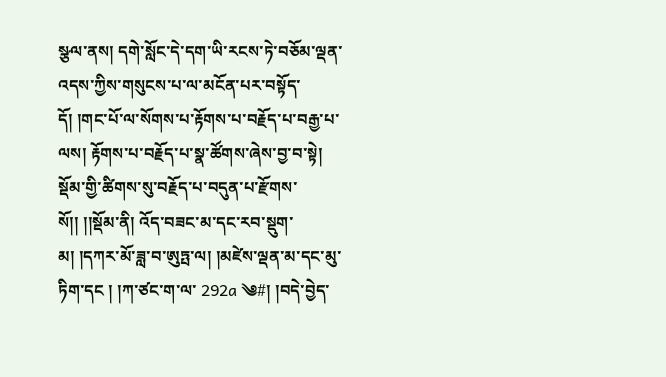སྩལ་ནས། དགེ་སློང་དེ་དག་ཡི་རངས་ཏེ་བཅོམ་ལྡན་འདས་ཀྱིས་གསུངས་པ་ལ་མངོན་པར་བསྟོད་དོ། །གང་པོ་ལ་སོགས་པ་རྟོགས་པ་བརྗོད་པ་བརྒྱ་པ་ལས། རྟོགས་པ་བརྗོད་པ་སྣ་ཚོགས་ཞེས་བྱ་བ་སྟེ། སྡོམ་གྱི་ཚིགས་སུ་བརྗོད་པ་བདུན་པ་རྫོགས་སོ།། །།སྡོམ་ནི། འོད་བཟང་མ་དང་རབ་སྡུག་མ། །དཀར་མོ་ཟླ་བ་ཨུཏྤ་ལ། །མཛེས་ལྡན་མ་དང་མུ་ཏིག་དང ། །ཀ་ཙང་ག་ལ་ 292a ༄#། །བདེ་བྱེད་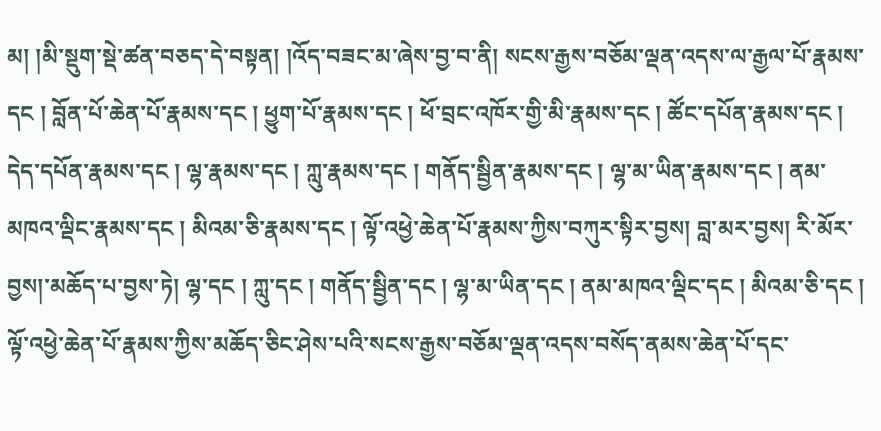མ། །མི་སྡུག་སྡེ་ཚན་བཅད་དེ་བསྟན། །འོད་བཟང་མ་ཞེས་བྱ་བ་ནི། སངས་རྒྱས་བཅོམ་ལྡན་འདས་ལ་རྒྱལ་པོ་རྣམས་དང ། བློན་པོ་ཆེན་པོ་རྣམས་དང ། ཕྱུག་པོ་རྣམས་དང ། ཕོ་བྲང་འཁོར་གྱི་མི་རྣམས་དང ། ཚོང་དཔོན་རྣམས་དང ། དེད་དཔོན་རྣམས་དང ། ལྷ་རྣམས་དང ། ཀླུ་རྣམས་དང ། གནོད་སྦྱིན་རྣམས་དང ། ལྷ་མ་ཡིན་རྣམས་དང ། ནམ་མཁའ་ལྡིང་རྣམས་དང ། མིའམ་ཅི་རྣམས་དང ། ལྟོ་འཕྱེ་ཆེན་པོ་རྣམས་ཀྱིས་བཀུར་སྟིར་བྱས། བླ་མར་བྱས། རི་མོར་བྱས།་མཆོད་པ་བྱས་ཏེ། ལྷ་དང ། ཀླུ་དང ། གནོད་སྦྱིན་དང ། ལྷ་མ་ཡིན་དང ། ནམ་མཁའ་ལྡིང་དང ། མིའམ་ཅི་དང ། ལྟོ་འཕྱེ་ཆེན་པོ་རྣམས་ཀྱིས་མཆོད་ཅིང་ཤེས་པའི་སངས་རྒྱས་བཅོམ་ལྡན་འདས་བསོད་ནམས་ཆེན་པོ་དང་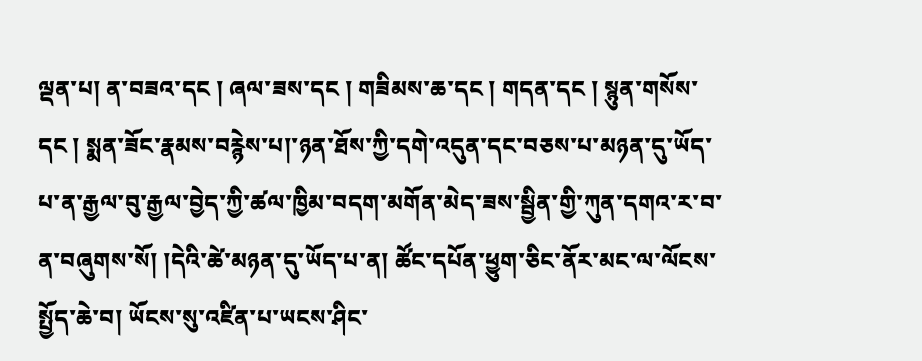ལྡན་པ། ན་བཟའ་དང ། ཞལ་ཟས་དང ། གཟིམས་ཆ་དང ། གདན་དང ། སྙུན་གསོས་དང ། སྨན་ཟོང་རྣམས་བརྙེས་པ།་ཉན་ཐོས་ཀྱི་དགེ་འདུན་དང་བཅས་པ་མཉན་དུ་ཡོད་པ་ན་རྒྱལ་བུ་རྒྱལ་བྱེད་ཀྱི་ཚལ་ཁྱིམ་བདག་མགོན་མེད་ཟས་སྦྱིན་གྱི་ཀུན་དགའ་ར་བ་ན་བཞུགས་སོ། །དེའི་ཚེ་མཉན་དུ་ཡོད་པ་ན། ཚོང་དཔོན་ཕྱུག་ཅིང་ནོར་མང་ལ་ལོངས་སྤྱོད་ཆེ་བ། ཡོངས་སུ་འཛིན་པ་ཡངས་ཤིང་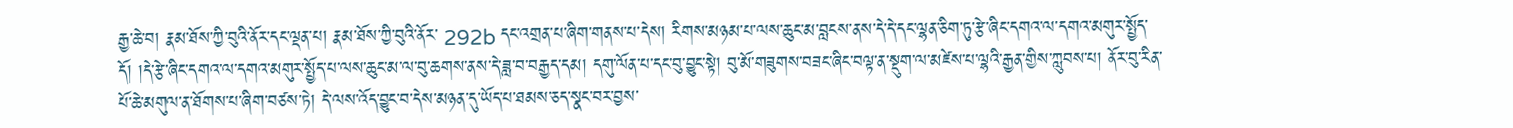རྒྱ་ཆེ་བ། རྣམ་ཐོས་ཀྱི་བུའི་ནོར་དང་ལྡན་པ། རྣམ་ཐོས་ཀྱི་བུའི་ནོར་ 292b དང་འགྲན་པ་ཞིག་གནས་པ་དེས། རིགས་མཉམ་པ་ལས་ཆུང་མ་བླངས་ནས་དེ་དེ་དང་ལྷན་ཅིག་ཏུ་རྩེ་ཞིང་དགའ་ལ་དགའ་མགུར་སྤྱོད་དོ། །དེ་རྩེ་ཞིང་དགའ་ལ་དགའ་མགུར་སྤྱོད་པ་ལས་ཆུང་མ་ལ་བུ་ཆགས་ནས་དེ་ཟླ་བ་བརྒྱད་དམ། དགུ་ལོན་པ་དང་བུ་བྱུང་སྟེ། བུ་མོ་གཟུགས་བཟང་ཞིང་བལྟ་ན་སྡུག་ལ་མཛེས་པ་ལྷའི་རྒྱན་གྱིས་ཀླུབས་པ། ནོར་བུ་རིན་པོ་ཆེ་མགུལ་ན་ཐོགས་པ་ཞིག་བཙས་ཏེ། དེ་ལས་འོད་བྱུང་བ་དེས་མཉན་དུ་ཡོད་པ་ཐམས་ཅད་སྣང་བར་བྱས་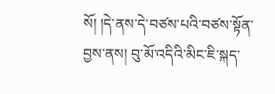སོ། །དེ་ནས་དེ་བཙས་པའི་བཙས་སྟོན་བྱས་ནས། བུ་མོ་འདིའི་མིང་ཇི་སྐད་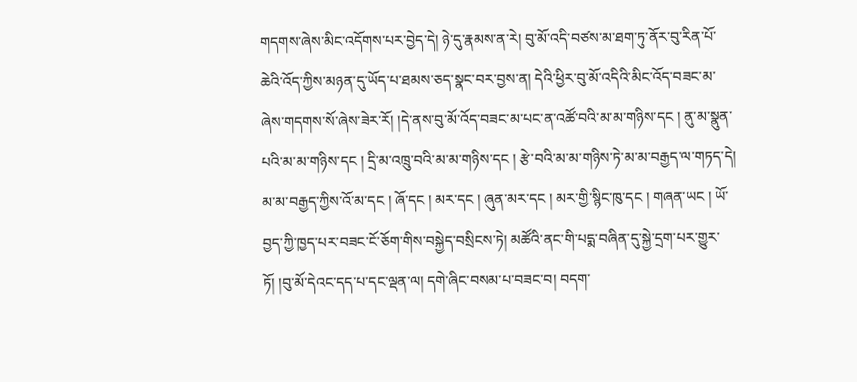གདགས་ཞེས་མིང་འདོགས་པར་བྱེད་དེ། ཉེ་དུ་རྣམས་ན་རེ། བུ་མོ་འདི་བཙས་མ་ཐག་ཏུ་ནོར་བུ་རིན་པོ་ཆེའི་འོད་ཀྱིས་མཉན་དུ་ཡོད་པ་ཐམས་ཅད་སྣང་བར་བྱས་ན། དེའི་ཕྱིར་བུ་མོ་འདིའི་མིང་འོད་བཟང་མ་ཞེས་གདགས་སོ་ཞེས་ཟེར་རོ། །དེ་ནས་བུ་མོ་འོད་བཟང་མ་པང་ན་འཚོ་བའི་མ་མ་གཉིས་དང ། ནུ་མ་སྣུན་པའི་མ་མ་གཉིས་དང ། དྲི་མ་འཁྲུ་བའི་མ་མ་གཉིས་དང ། རྩེ་བའི་མ་མ་གཉིས་ཏེ་མ་མ་བརྒྱད་ལ་གཏད་དེ། མ་མ་བརྒྱད་ཀྱིས་འོ་མ་དང ། ཞོ་དང ། མར་དང ། ཞུན་མར་དང ། མར་གྱི་སྙིང་ཁུ་དང ། གཞན་ཡང ། ཡོ་བྱད་ཀྱི་ཁྱད་པར་བཟང་ངོ་ཅོག་གིས་བསྐྱེད་བསྲིངས་ཏེ། མཚོའི་ནང་གི་པདྨ་བཞིན་དུ་སྐྱེ་དྲག་པར་གྱུར་ཏོ། །བུ་མོ་དེའང་དད་པ་དང་ལྡན་ལ། དགེ་ཞིང་བསམ་པ་བཟང་བ། བདག་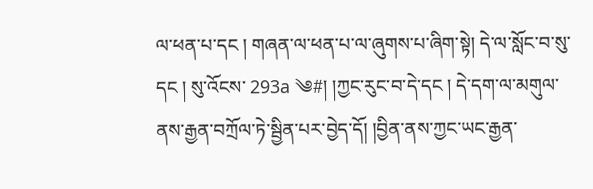ལ་ཕན་པ་དང ། གཞན་ལ་ཕན་པ་ལ་ཞུགས་པ་ཞིག་སྟེ། དེ་ལ་སློང་བ་སུ་དང ། སུ་འོངས་ 293a ༄#། །ཀྱང་རུང་བ་དེ་དང ། དེ་དག་ལ་མགུལ་ནས་རྒྱན་བཀྲོལ་ཏེ་སྦྱིན་པར་བྱེད་དོ། །བྱིན་ནས་ཀྱང་ཡང་རྒྱན་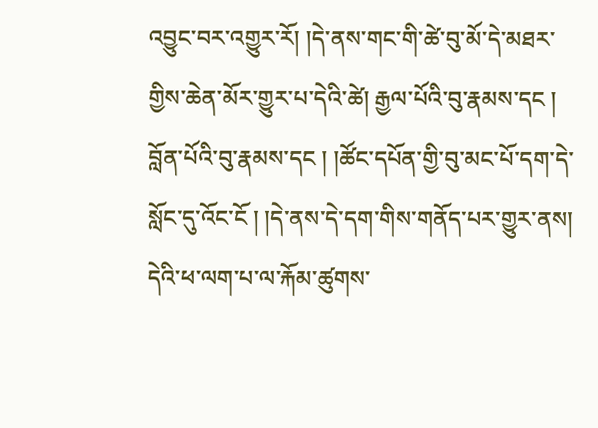འབྱུང་བར་འགྱུར་རོ། །དེ་ནས་གང་གི་ཚེ་བུ་མོ་དེ་མཐར་གྱིས་ཆེན་མོར་གྱུར་པ་དེའི་ཚེ། རྒྱལ་པོའི་བུ་རྣམས་དང ། བློན་པོའི་བུ་རྣམས་དང ། །ཚོང་དཔོན་གྱི་བུ་མང་པོ་དག་དེ་སློང་དུ་འོང་ངོ ། །དེ་ནས་དེ་དག་གིས་གནོད་པར་གྱུར་ནས། དེའི་ཕ་ལག་པ་ལ་རྐོམ་ཚུགས་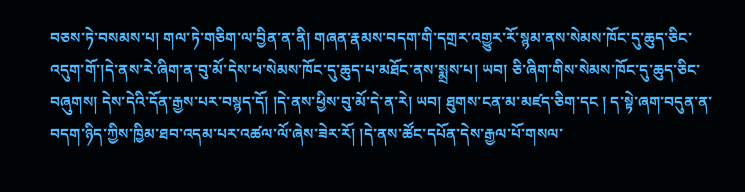བཅས་ཏེ་བསམས་པ། གལ་ཏེ་གཅིག་ལ་བྱིན་ན་ནི། གཞན་རྣམས་བདག་གི་དགྲར་འགྱུར་རོ་སྙམ་ནས་སེམས་ཁོང་དུ་ཆུད་ཅིང་འདུག་གོ་།དེ་ནས་རེ་ཞིག་ན་བུ་མོ་དེས་ཕ་སེམས་ཁོང་དུ་ཆུད་པ་མཐོང་ནས་སྨྲས་པ། ཡབ། ཅི་ཞིག་གིས་སེམས་ཁོང་དུ་ཆུད་ཅིང་བཞུགས། དེས་དེའི་དོན་རྒྱས་པར་བསྙད་དོ། །དེ་ནས་ཕྱིས་བུ་མོ་དེ་ན་རེ། ཡབ། ཐུགས་ངན་མ་མཛད་ཅིག་དང ། ད་སྟེ་ཞག་བདུན་ན་བདག་ཉིད་ཀྱིས་ཁྱིམ་ཐབ་འདམ་པར་འཚལ་ལོ་ཞེས་ཟེར་རོ། །དེ་ནས་ཚོང་དཔོན་དེས་རྒྱལ་པོ་གསལ་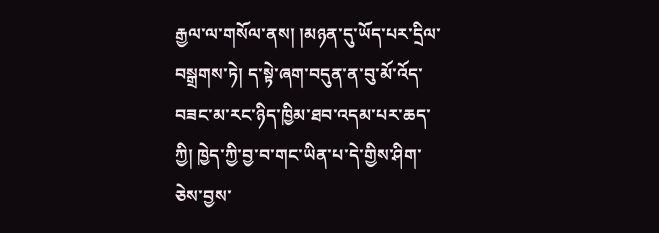རྒྱལ་ལ་གསོལ་ནས། །མཉན་དུ་ཡོད་པར་དྲིལ་བསྒྲགས་ཏེ། ད་སྟེ་ཞག་བདུན་ན་བུ་མོ་འོད་བཟང་མ་རང་ཉིད་ཁྱིམ་ཐབ་འདམ་པར་ཆད་ཀྱི། ཁྱེད་ཀྱི་བྱ་བ་གང་ཡིན་པ་དེ་གྱིས་ཤིག་ཅེས་བྱས་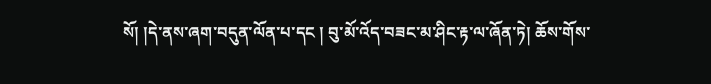སོ། །དེ་ནས་ཞག་བདུན་ལོན་པ་དང ། བུ་མོ་འོད་བཟང་མ་ཤིང་རྟ་ལ་ཞོན་ཏེ། ཆོས་གོས་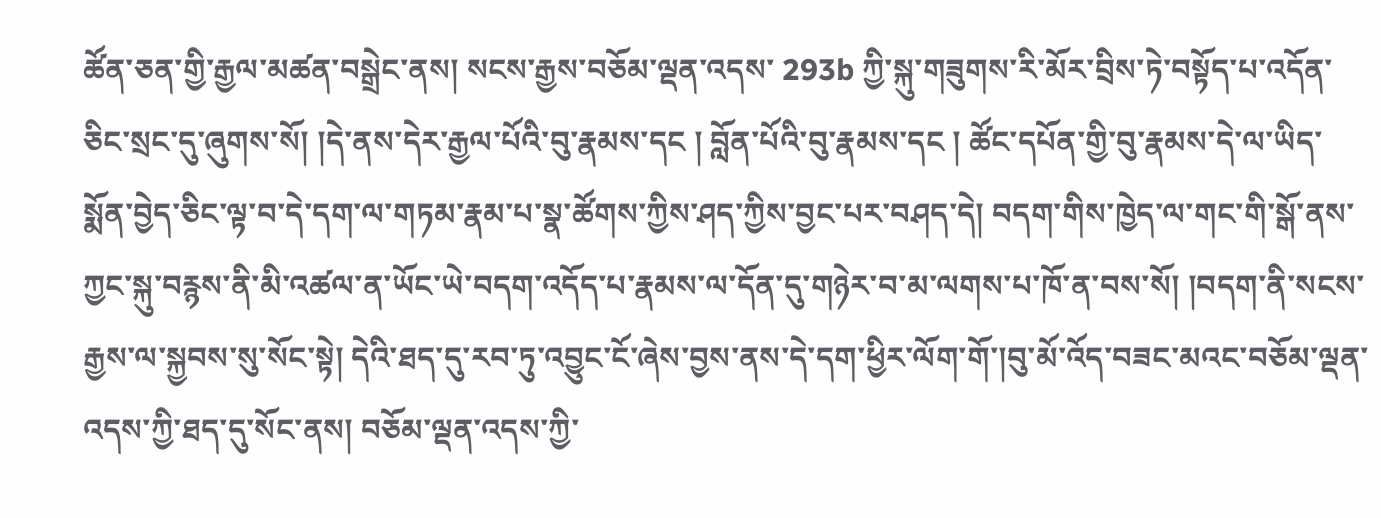ཚོན་ཅན་གྱི་རྒྱལ་མཚན་བསྒྲེང་ནས། སངས་རྒྱས་བཅོམ་ལྡན་འདས་ 293b ཀྱི་སྐུ་གཟུགས་རི་མོར་བྲིས་ཏེ་བསྟོད་པ་འདོན་ཅིང་སྲང་དུ་ཞུགས་སོ། །དེ་ནས་དེར་རྒྱལ་པོའི་བུ་རྣམས་དང ། བློན་པོའི་བུ་རྣམས་དང ། ཚོང་དཔོན་གྱི་བུ་རྣམས་དེ་ལ་ཡིད་སྨོན་བྱེད་ཅིང་ལྟ་བ་དེ་དག་ལ་གཏམ་རྣམ་པ་སྣ་ཚོགས་ཀྱིས་ཤད་ཀྱིས་བྱང་པར་བཤད་དེ། བདག་གིས་ཁྱེད་ལ་གང་གི་སྒོ་ནས་ཀྱང་སྐུ་བརྙས་ནི་མི་འཚལ་ན་ཡོང་ཡེ་བདག་འདོད་པ་རྣམས་ལ་དོན་དུ་གཉེར་བ་མ་ལགས་པ་ཁོ་ན་བས་སོ། །བདག་ནི་སངས་རྒྱས་ལ་སྐྱབས་སུ་སོང་སྟེ། དེའི་ཐད་དུ་རབ་ཏུ་འབྱུང་ངོ་ཞེས་བྱས་ནས་དེ་དག་ཕྱིར་ལོག་གོ་།བུ་མོ་འོད་བཟང་མའང་བཅོམ་ལྡན་འདས་ཀྱི་ཐད་དུ་སོང་ནས། བཅོམ་ལྡན་འདས་ཀྱི་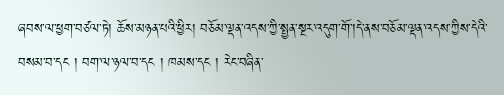ཞབས་ལ་ཕྱག་བཙལ་ཏེ། ཆོས་མཉན་པའི་ཕྱིར། བཅོམ་ལྡན་འདས་ཀྱི་སྤྱན་སྔར་འདུག་གོ་།དེ་ནས་བཅོམ་ལྡན་འདས་ཀྱིས་དེའི་བསམ་བ་དང ། བག་ལ་ཉལ་བ་དང ། ཁམས་དང ། རེང་བཞིན་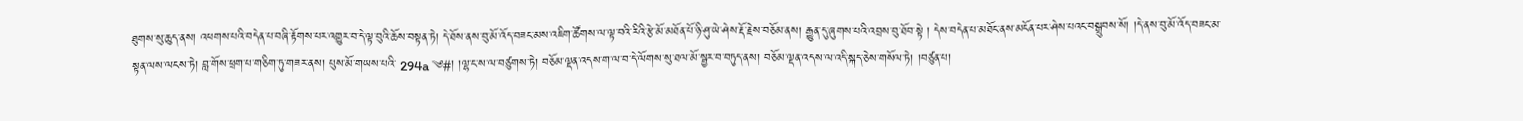ཐུགས་སུ་ཆུད་ནས། འཕགས་པའི་བདེན་པ་བཞི་རྟོགས་པར་འགྱུར་བ་དེ་ལྟ་བུའི་ཆོས་བསྟན་ཏེ། དེ་ཐོས་ནས་བུ་མོ་འོད་བཟང་མས་འཇིག་ཚོགས་ལ་ལྟ་བའི་རིའི་རྩེ་མོ་མཐོན་པོ་ཉི་ཤུ་ཡེ་ཤེས་རྡོ་རྗེས་བཅོམ་ནས། རྒྱུན་དུ་ཞུགས་པའི་འབྲས་བུ་ཐོབ་སྟེ ། དེས་བདེན་པ་མཐོང་ནས་མངོན་པར་ཤེས་པའང་བསྒྲུབས་སོ། །དེ་ནས་བུ་མོ་འོད་བཟང་མ་སྟན་ལས་ལངས་ཏེ། བླ་གོས་ཕྲག་པ་གཅིག་ཏུ་གཟར་ནས། པུས་མོ་གཡས་པའི་ 294a ༄#། །ལྷ་ང་ས་ལ་བཙུགས་ཏེ། བཅོམ་ལྡན་འདས་ག་ལ་བ་དེ་ལོགས་སུ་ཐལ་མོ་སྦྱར་བ་བཏུད་ནས། བཅོམ་ལྡན་འདས་ལ་འདི་སྐད་ཅེས་གསོལ་ཏེ། །བཙུན་པ།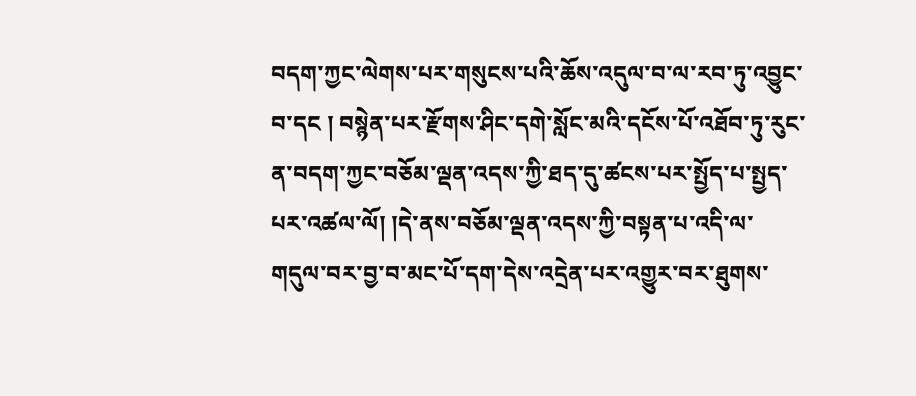བདག་ཀྱང་ལེགས་པར་གསུངས་པའི་ཆོས་འདུལ་བ་ལ་རབ་ཏུ་འབྱུང་བ་དང ། བསྙེན་པར་རྫོགས་ཤིང་དགེ་སློང་མའི་དངོས་པོ་འཐོབ་ཏུ་རུང་ན་བདག་ཀྱང་བཅོམ་ལྡན་འདས་ཀྱི་ཐད་དུ་ཚངས་པར་སྤྱོད་པ་སྤྱད་པར་འཚལ་ལོ། །དེ་ནས་བཅོམ་ལྡན་འདས་ཀྱི་བསྟན་པ་འདི་ལ་གདུལ་བར་བྱ་བ་མང་པོ་དག་དེས་འདྲེན་པར་འགྱུར་བར་ཐུགས་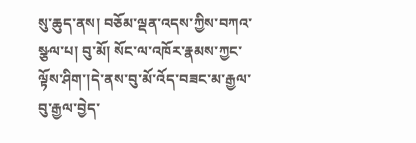སུ་ཆུད་ནས། བཅོམ་ལྡན་འདས་ཀྱིས་བཀའ་སྩལ་པ། བུ་མོ། སོང་ལ་འཁོར་རྣམས་ཀྱང་ལྟོས་ཤིག་།དེ་ནས་བུ་མོ་འོད་བཟང་མ་རྒྱལ་བུ་རྒྱལ་བྱེད་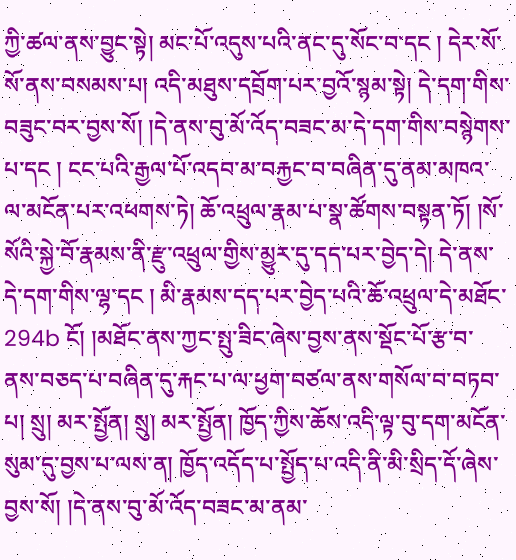ཀྱི་ཚལ་ནས་བྱུང་སྟེ། མང་པོ་འདུས་པའི་ནང་དུ་སོང་བ་དང ། དེར་སོ་སོ་ནས་བསམས་པ། འདི་མཐུས་དབྲོག་པར་བྱའོ་སྙམ་སྟེ། དེ་དག་གིས་བཟུང་བར་བྱས་སོ། །དེ་ནས་བུ་མོ་འོད་བཟང་མ་དེ་དག་གིས་བསྙེགས་པ་དང ། ངང་པའི་རྒྱལ་པོ་འདབ་མ་བརྐྱང་བ་བཞིན་དུ་ནམ་མཁའ་ལ་མངོན་པར་འཕགས་ཏེ། ཆོ་འཕྲུལ་རྣམ་པ་སྣ་ཚོགས་བསྟན་ཏོ། །སོ་སོའི་སྐྱེ་བོ་རྣམས་ནི་རྫུ་འཕྲུལ་གྱིས་མྱུར་དུ་དད་པར་བྱེད་དེ། དེ་ནས་དེ་དག་གིས་ལྷ་དང ། མི་རྣམས་དད་པར་བྱེད་པའི་ཆོ་འཕྲུལ་དེ་མཐོང་ 294b ངོ། །མཐོང་ནས་ཀྱང་སྤུ་ཟིང་ཞེས་བྱས་ནས་སྡོང་པོ་རྩ་བ་ནས་བཅད་པ་བཞིན་དུ་རྐང་པ་ལ་ཕྱག་བཙལ་ནས་གསོལ་བ་བཏབ་པ། སྲུ། མར་སྤྱོན། སྲུ། མར་སྤྱོན། ཁྱོད་ཀྱིས་ཆོས་འདི་ལྟ་བུ་དག་མངོན་སུམ་དུ་བྱས་པ་ལས་ན། ཁྱོད་འདོད་པ་སྤྱོད་པ་འདི་ནི་མི་སྲིད་དོ་ཞེས་བྱས་སོ། །དེ་ནས་བུ་མོ་འོད་བཟང་མ་ནམ་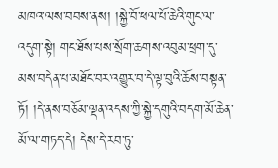མཁའ་ལས་བབས་ནས། །སྐྱེ་བོ་ཕལ་པོ་ཆེའི་གུང་ལ་འདུག་སྟེ། གང་ཐོས་པས་སྲོག་ཆགས་འབུམ་ཕྲག་དུ་མས་བདེན་པ་མཐོང་བར་འགྱུར་བ་དེ་ལྟ་བུའི་ཆོས་བསྟན་ཏོ། །དེ་ནས་བཅོམ་ལྡན་འདས་ཀྱི་སྐྱེ་དགུའི་བདག་མོ་ཆེན་མོ་ལ་གཏད་དེ། དེས་དེ་རབ་ཏུ་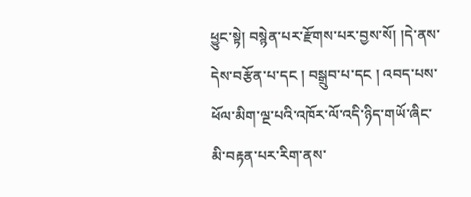ཕྱུང་སྟེ། བསྙེན་པར་རྫོགས་པར་བྱས་སོ། །དེ་ནས་དེས་བརྩོན་པ་དང ། བསྒྲུབ་པ་དང ། འབད་པས་ཕོལ་མིག་ལྔ་པའི་འཁོར་ལོ་འདི་ཉིད་གཡོ་ཞིང་མི་བརྟན་པར་རིག་ནས་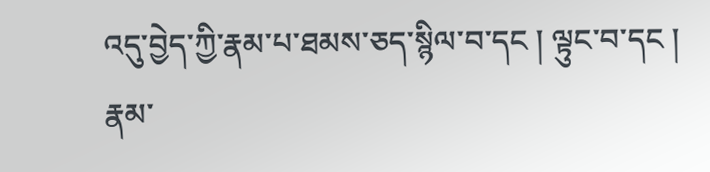འདུ་བྱེད་ཀྱི་རྣམ་པ་ཐམས་ཅད་སྙིལ་བ་དང ། ལྟུང་བ་དང ། རྣམ་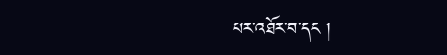པར་འཐོར་བ་དང །